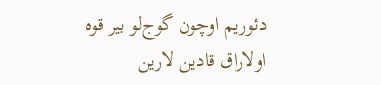دئوریم اوچون گوج‌لو بیر قوه اولاراق قادین ‌لارین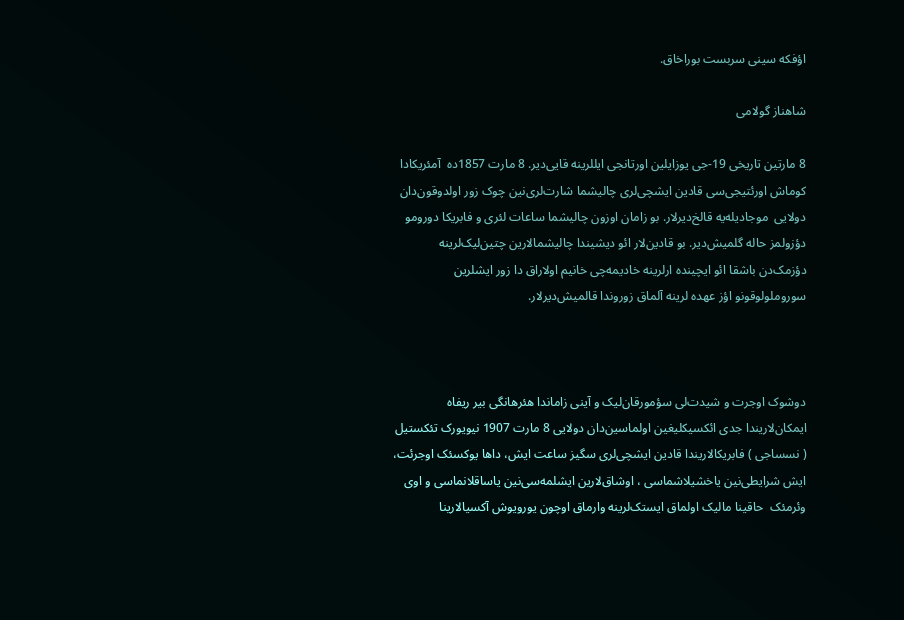اؤفکه سینی سربست بوراخاق.

شاهناز گولامی

8 مارتین تاریخی 19-جی یوزایلین اورتانجی ایللرینه قایی‌دیر. 8 مارت 1857ده  آمئریکادا کوماش اورئتیجی‌سی قادین ایشچی‌لری چالیشما شارت‌لری‌نین چوک زور اولدوقون‌دان دولایی  موجادیله‌یه قالخ‌دیرلار. بو زامان اوزون چالیشما ساعات لئری و فابریکا دورومو دؤزولمز حاله گلمیش‌دیر. بو قادین‌لار ائو دیشیندا چالیشما‌لارین چتین‌لیک‌لرینه دؤزمک‌دن باشقا ائو ایچینده ارلرینه خادیمه‌چی خانیم اولا‌راق دا زور ایشلرین سوروملولوقونو اؤز عهده ‌لرینه آلماق زوروندا قالمیش‌دیرلار.



دوشوک اوجرت و شیدت‌لی سؤمورقان‌لیک و آینی زاماندا هئرهانگی بیر ریفاه ایمکان‌لاریندا جدی ائکسیکلیغین اولماسین‌دان دولایی 8 مارت 1907 نیویورک تئکستیل ( نسساجی ) فابریکا‌لاریندا قادین ایشچی‌لری سگیز ساعت ایش، داها یوکسئک اوجرئت، ایش شرایطی‌نین یاخشیلاشماسی ، اوشاق‌لارین ایشلمه‌سی‌نین یاساقلانماسی و اوی وئرمئک  حاقینا مالیک اولماق ایستک‌لرینه وارماق اوچون یورویوش آکسیا‌لارینا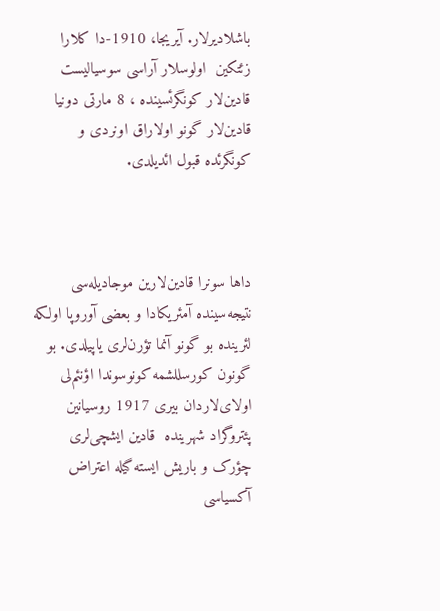باشلادیرلار. آیریجا، 1910-دا کلارا زئتکین  اولوسلار آراسی سوسیالیست قادین‌لار کونگرئسینده ، 8 مارتی دونیا قادین‌لار گونو اولا‌راق اونردی و کونگرئده قبول ائدیلدی.



داها سونرا قادین‌لارین موجادیله‌سی نتیجه‌سینده آمئریکادا و بعضی آوروپا اولکه لئرینده بو گونو آنما تؤرن‌لری یاپیلدی. بو گونون کورسللشمه کونوسوندا اؤنئم‌لی اولای‌لاردان بیری 1917 روسیانین پئتروگراد شهرینده  قادین ایشچی‌لری چؤرک و باریش ایسته گیله اعتراض آکسیاسی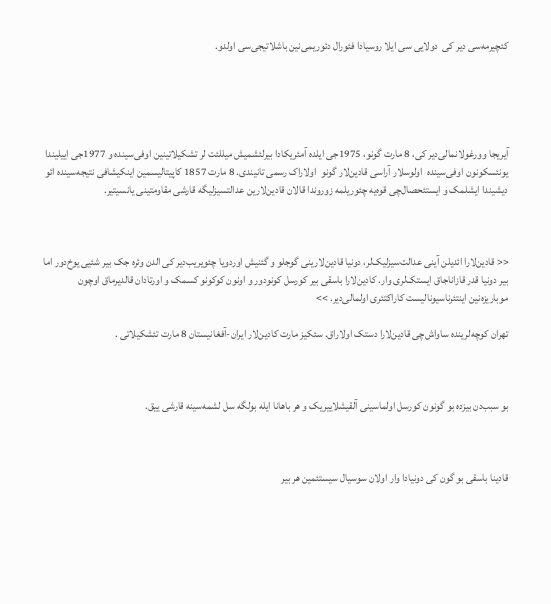کئچیرمه‌سی دیر کی  دولایی سی ایلا روسیادا فئورال دئوریمی‌نین باشلاتیجی‌سی اولدو.





آیریجا وورغولانما‌لی‌دیر کی، 8 مارت گونو، 1975جی ایلده آمئریکادا بیرلئشمیش میللئت لر تشکیلاتینین اوفی‌سینده و 1977جی اییلیندا  یونئسکونون اوفی‌سینده  اولوسلار آراسی قادین‌لار گونو  اولاراک رسمی تانیندی. 8 مارت 1857 کاپیتالیسمین اینکیشافی نتیجه‌سینده ائو دیشیندا ایشلمک و ایستئحصال‌چی قوه‌یه چئوریلمه زوروندا قالان قادین‌لارین عدالتسیزلیگه قارشی مقاومتینی یانسیتیر.



<< قادین‌لارا ائدیلن آینی عدالت‌سیزلیک‌لر، دونیا قادین‌لارینی گوجلو و گئنیش اوردویا چئویریب‌دیر کی الدن وئره جک بیر شئیی یوخ‌دور اما بیر دونیا قدر قازانا‌جاق ایستک‌لری وار. کادین‌لارا باسقی بیر کورسل کونودور و اونون کوکونو کسمک و اورتا‌دان قالدیرماق اوچون موباریزه‌نین اینتئرناسیونالیست کاراکتئری اولما‌لی‌دیر. >>

تهران کوچه‌لرینده ساواش‌چی قادین‌لارا دستک اولا‌راق. سئکیز مارت کادین‌لار ایران-آفغانیستان 8 مارت تئشکیلاتی .



بو سبب‌دن بیزده بو گونون کورسل اولماسینی آلقیشلاییریک و هر باهانا ایله بولگه سل لشمه‌سینه قارشی ییق.



قادینا باسقی بو گون کی دونیادا وار اولان سوسیال سیستئمین هر بیر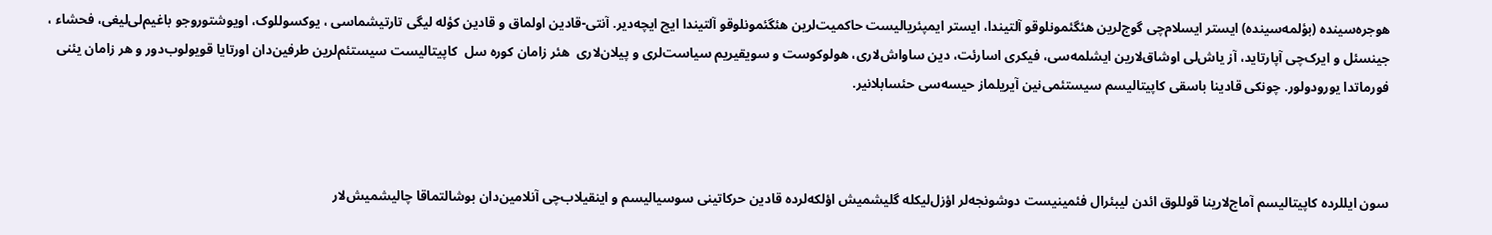هوجره‌سینده (بؤلمه‌سینده) ایستر ایسلام‌چی گوج‌لرین هئگئمونلوقو آلتیندا، ایستر ایمپئریالیست حاکمیت‌لرین هئگئمونلوقو آلتیندا ایچ ایچه‌دیر. آنتی-قادین اولماق و قادین کؤله لیگی تارتیشماسی ، یوکسوللوک، اویوشتوروجو باغیم‌لی‌لیغی، فحشاء ، جینسئل و ایرک‌چی آپارتاید، آز یاش‌لی اوشاق‌لارین ایشلمه‌سی، فیکری اسارئت، دین ساواش‌لاری، هولوکوست و سویقیریم سیاست‌لری و پیلان‌لاری  هئر زامان کوره سل  کاپیتالیست سیستئم‌لرین طرفین‌دان اورتایا قویولوب‌دور و هر زامان یئنی فورماتدا یورودولور. چونکی قادینا باسقی کاپیتالیسم سیستئمی‌نین آیریلماز حیسه‌سی حئسابلانیر.



سون ایللرده کاپیتالیسم آماج‌لارینا قوللوق ائدن لیبئرال فئمینیست دوشونجه‌لر اؤزل‌لیکله گلیشمیش اؤلکه‌لرده قادین حرکاتینی سوسیالیسم و اینقیلاب‌چی آنلامین‌دان بوشالتماقا چالیشمیش‌لار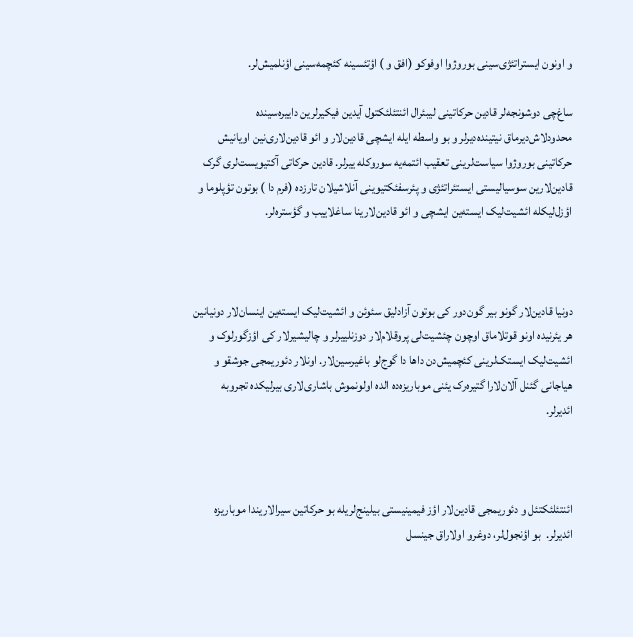و اونون ایستراتئژی‌سینی بوروژوا اوفوکو (افق و ) اؤتئسینه کئچمه‌سینی اؤنلمیش‌لر.

ساغ‌چی دوشونجه‌لر قادین حرکاتینی لیبئرال ائنتئلئکتول آیدین فیکیرلرین داییره‌سینده محدودلاش‌دیرماق نیتینده‌دیرلر و بو واسطه ایله ایشچی قادین‌لار و ائو قادین‌لاری‌نین اویانیش حرکاتینی بوروژوا سیاست‌لرینی تعقیب ائتمه‌یه سوروکله ییرلر. قادین حرکاتی آکتیویست‌لری گرک قادین‌لارین سوسیالیستی ایستئراتئژی و پئرسفئکتیوینی آنلاشیلان تارزده (فرم دا ) بوتون تؤپلوما و اؤزل‌لیکله ائشیت‌لیک ایسته‌ین ایشچی و ائو قادین‌لارینا ساغلاییب و گؤستره‌لر.



دونیا قادین‌لار گونو بیر گون‌دور کی بوتون آزادلیق سئوئن و ائشیت‌لیک ایسته‌ین اینسان‌لار دونیانین هر یئرنیده اونو قوتلاماق اوچون چئشیت‌لی پروقلام‌لار دوزنلییرلر و چالیشیرلار کی اؤزگورلوک و ائشیت‌لیک ایستک‌لرینی کئچمیش‌دن داها دا گوج‌لو باغیرسین‌لار. اونلار دئوریمجی جوشقو و هیاجانی گئنل آلان‌لارا گتیره‌رک یئنی موباریزه‌ده الده اولونموش باشاری‌لاری بیرلیکده تجروبه ائدیرلر.



ائنتئلئکتئل و دئوریمجی قادین‌لار اؤز فیمینیستی بیلینج‌لریله بو حرکاتین سیرا‌لاریندا موباریزه ائدیرلر.  بو اؤنجول‌لر، دوغرو اولا‌راق جینسل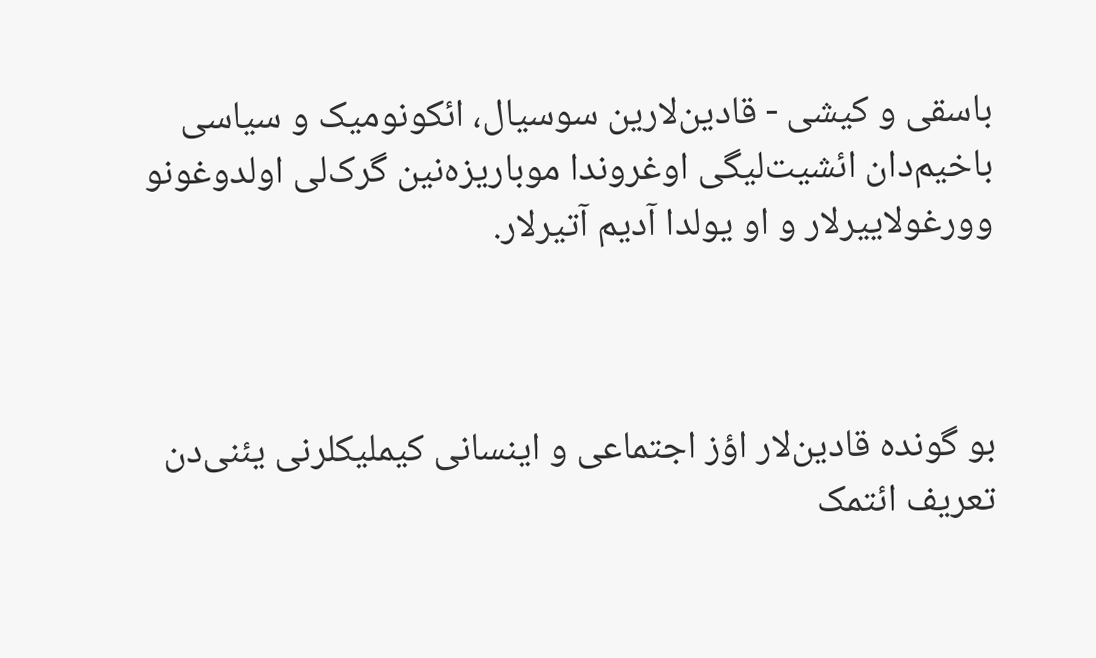باسقی و کیشی‌ - قادین‌لارین سوسیال، ائکونومیک و سیاسی باخیم‌دان ائشیت‌لیگی اوغروندا موباریزه‌نین گرک‌لی اولدوغونو  وورغولاییرلار و او یولدا آدیم آتیرلار.



بو گونده قادین‌لار اؤز اجتماعی و اینسانی کیملیکلرنی یئنی‌دن تعریف ائتمک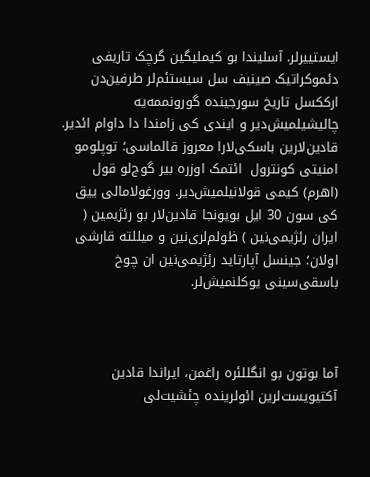ایستییرلر. آسلیندا بو کیملیگین گرچک تاریفی دئموکراتیک صینیف سل سیستئم‌لر طرفین‌دن ارککسل تاریخ سورجینده گورونممه‌یه چالیشیلمیش‌دیر و ایندی کی زامندا دا داوام ائدیر. قادین‌لارین باسکی‌لارا معروز قالماسی؛ توپلومو امنیتی کونترول  ائتمک اوزره بیر گوج‌لو قول (اهرم) کیمی قولانیلمیش‌دیر. وورغولامالی ییق کی سون 30 ایل بویونجا قادین‌لار بو رئژیمین ( ایران رئژیمی‌نین ) ظولم‌لری‌نین و میللته قارشی اولان؛ جینسل آپارتاید رئژیمی‌نین ان چوخ باسقی‌سینی یوکلنمیش‌لر.



آما بوتون بو انگللئره راغمن، ایراندا قادین آکتیویست‌لرین ائولرینده چئشیت‌لی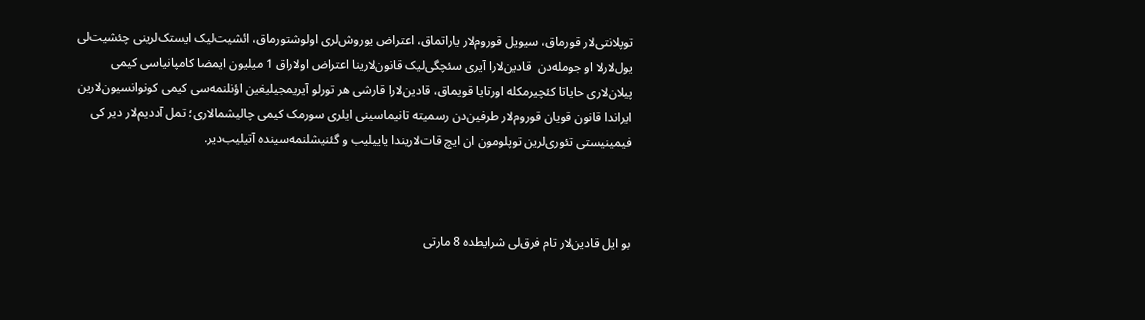توپلانتی‌لار قورماق، سیویل قوروم‌لار یاراتماق، اعتراض یوروش‌لری اولوشتورماق، ائشیت‌لیک ایستک‌لرینی چئشیت‌لی یول‌لارلا او جومله‌دن  قادین‌لارا آیری سئچگی‌لیک قانون‌لارینا اعتراض اولا‌راق 1 میلیون ایمضا کامپانیاسی کیمی پیلان‌لاری حایاتا کئچیرمکله اورتایا قویماق، قادین‌لارا قارشی هر تورلو آیریمجیلیغین اؤنلنمه‌سی کیمی کونوانسیون‌لارین ایراندا قانون قویان قوروم‌لار طرفین‌دن رسمیته تانیماسینی ایلری سورمک کیمی چالیشمالاری؛ تمل آددیم‌لار دیر کی فیمینیستی تئوری‌لرین توپلومون ان ایچ قات‌لاریندا یاییلیب و گئنیشلنمه‌سینده آتیلیب‌دیر.



بو ایل قادین‌لار تام فرق‌لی شرایطده 8 مارتی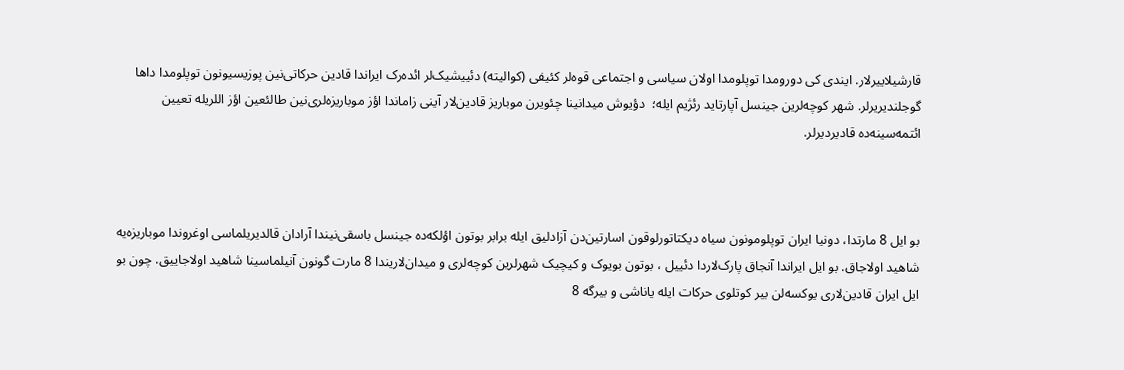قارشیلاییرلار. ایندی کی دورومدا توپلومدا اولان سیاسی و اجتماعی قوه‌لر کئیفی (کوالیته) دئییشیک‌لر ائده‌رک ایراندا قادین حرکاتی‌نین پوزیسیونون توپلومدا داها گوجلندیریرلر. شهر کوچه‌لرین جینسل آپارتاید رئژیم ایله؛  دؤیوش میدانینا چئویرن موباریز قادین‌لار آینی زاماندا اؤز موباریزه‌لری‌نین طالئعین اؤز اللریله تعیین ائتمه‌سینه‌ده قادیردیرلر.



بو ایل 8 مارتدا، دونیا ایران توپلومونون سیاه دیکتاتورلوقون اسارتین‌دن آزادلیق ایله برابر بوتون اؤلکه‌ده جینسل باسقی‌نیندا آرا‌دان قالدیریلماسی اوغروندا موباریزه‌یه شاهید اولا‌جاق. بو ایل ایراندا آنجاق پارک‌لاردا دئییل ، بوتون بویوک و کیچیک شهرلرین کوچه‌لری و میدان‌لاریندا 8 مارت گونون آنیلماسینا شاهید اولاجاییق. چون بو ایل ایران قادین‌لاری یوکسه‌لن بیر کوتلوی حرکات ایله یاناشی و بیرگه 8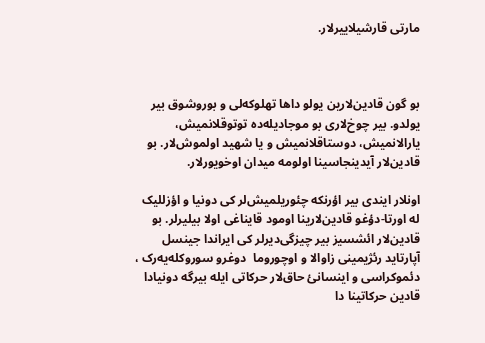مارتی قارشیلاییرلار.



بو گون قادین‌لارین یولو داها تهلوکه‌لی و بوروشوق بیر یولدو. بیر چوخ‌لاری بو موجادیله‌ده توتوقلانمیش، یارالانمیش، دوستاقلانمیش و یا شهید اولموش‌لار. بو قادین‌لار آیدینجاسینا اولومه میدان اوخویورلار.

اونلار ایندی بیر اؤرنکه چئوریلمیش‌لر کی دونیا و اؤزللیک له اورتا-دؤغو قادین‌لارینا اومود قایناغی اولا بیلیرلر. بو قادین‌لار ائشسیز بیر چیزگی‌دیرلر کی ایراندا جینسل آپارتاید رئژیمینی زاوالا و اوچوروما  دوغرو سوروکله‌یه‌رک ، دئموکراسی و اینسانئ حاق‌لار حرکاتی ایله بیرگه دونیادا قادین حرکاتینا دا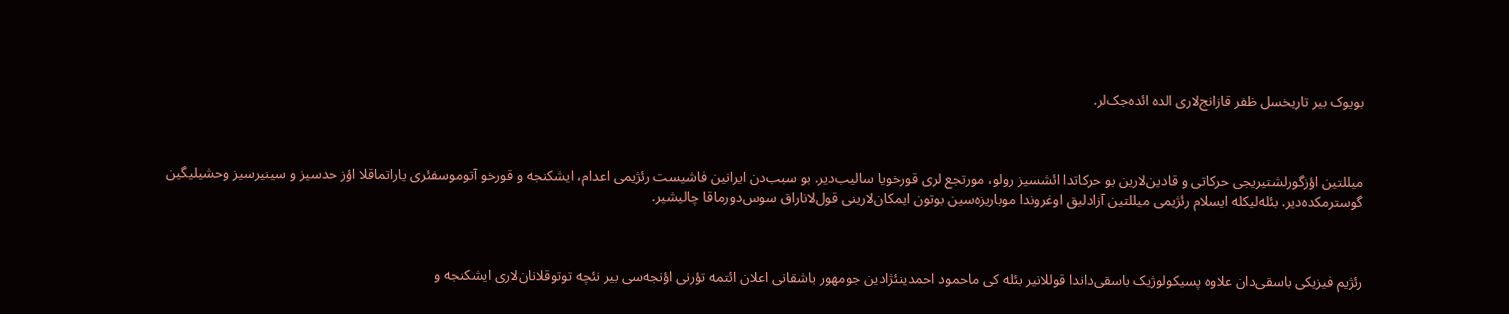بویوک بیر تاریخسل ظفر قازانج‌لاری الده ائده‌جک‌لر.



میللتین اؤزگورلشتیریجی حرکاتی و قادین‌لارین بو حرکاتدا ائشسیز رولو، مورتجع ‌لری قورخویا سالیب‌دیر. بو سبب‌دن ایرانین فاشیست رئژیمی اعدام، ایشکنجه و قورخو آتوموسفئری یاراتماقلا اؤز حدسیز و سینیرسیز وحشیلیگین گوسترمکده‌دیر. بئله‌لیکله ایسلام رئژیمی میللتین آزادلیق اوغروندا موباریزه‌سین بوتون ایمکان‌لارینی قول‌لانا‌راق سوس‌دورماقا چالیشیر.



رئژیم فیزیکی باسقی‌دان علاوه پسیکولوژیک باسقی‌داندا قوللانیر بئله کی ماحمود احمدینئژادین جومهور باشقانی اعلان ائتمه تؤرنی اؤنجه‌سی بیر نئچه توتوقلانان‌لاری ایشکنجه و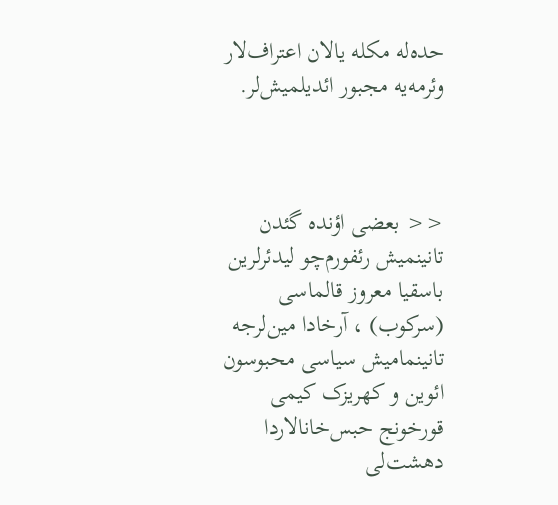حده‌له مکله یالان اعتراف‌لار وئرمه‌یه مجبور ائدیلمیش‌لر.



<< بعضی اؤنده گئدن تانینمیش رئفورم‌چو لیدئرلرین باسقیا معروز قالماسی (سرکوب) ، آرخادا مین‌لرجه تانینمامیش سیاسی محبوسون ائوین و کهریزک کیمی قورخونج حبس‌خانا‌لاردا دهشت‌لی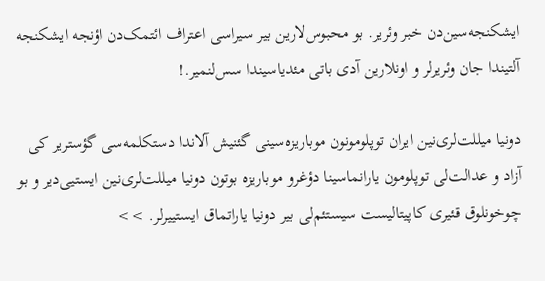ایشکنجه‌سین‌دن خبر وئریر. بو محبوس‌لارین بیر سیراسی اعتراف ائتمک‌دن اؤنجه ایشکنجه آلتیندا جان وئریرلر و اونلارین آدی باتی مئدیاسیندا سس‌لنمیر.!

دونیا میللت‌لری‌نین ایران توپلومونون موباریزه‌سینی گئنیش آلاندا دستکلمه‌سی گؤستریر کی  آزاد و عدالت‌لی توپلومون یارانماسینا دؤغرو موباریزه بوتون دونیا میللت‌لری‌نین ایستیی‌دیر و بو چوخونلوق قئیری کاپیتالیست سیستئم‌لی بیر دونیا یاراتماق ایستییرلر. >>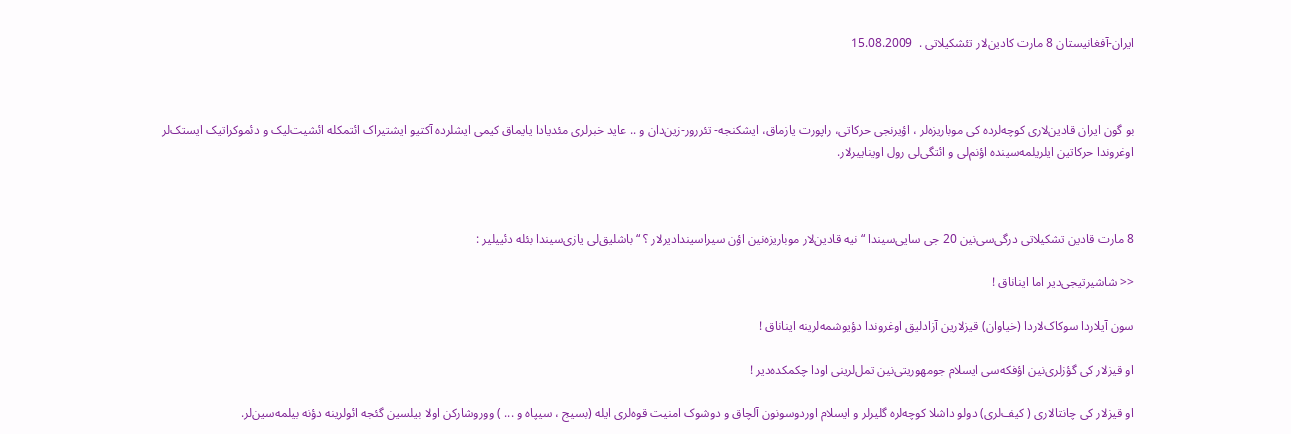ایران-آفغانیستان 8 مارت کادین‌لار تئشکیلاتی .  15.08.2009



بو گون ایران قادین‌لاری کوچه‌لرده کی موباریزه‌لر ، اؤیرنجی حرکاتی، راپورت یازماق، ایشکنجه- تئررور-زین‌دان و .. عاید خبرلری مئدیادا یایماق کیمی ایشلرده آکتیو ایشتیراک ائتمکله ائشیت‌لیک و دئموکراتیک ایستک‌لر اوغروندا حرکاتین ایلریلمه‌سینده اؤنم‌لی و ائتگی‌لی رول اویناییرلار.



8 مارت قادین تشکیلاتی درگی‌سی‌نین 20 جی سایی‌سیندا “ نیه قادین‌لار موباریزه‌نین اؤن سیراسیندا‌دیرلار ؟ “ باشلیق‌لی یازی‌سیندا بئله دئییلیر :

<< شاشیرتیجی‌دیر اما ایناناق !

سون آیلاردا سوکاک‌لاردا (خیاوان) قیزلارین آزادلیق اوغروندا دؤیوشمه‌لرینه ایناناق !

او قیزلار کی گؤزلری‌نین اؤفکه‌سی ایسلام جومهوریتی‌نین تمل‌لرینی اودا چکمکده‌دیر !

او قیزلار کی چانتا‌لاری ( کیف‌لری) دولو داشلا کوچه‌لره گلیرلر و ایسلام اوردوسونون آلچاق و دوشوک امنیت قوه‌لری ایله (بسیج ، سیپاه و ... ) ووروشارکن اولا بیلسین گئجه ائولرینه دؤنه بیلمه‌سین‌لر.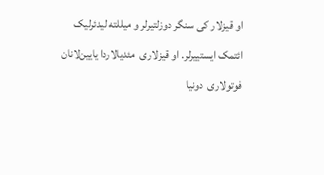او قیزلار کی سنگر دوزلتیرلر و میللته لیدئرلیک ائتمک ایستییرلر. او قیزلاری  مئدیا‌لاردا یایین‌لانان فوتولاری  دونیا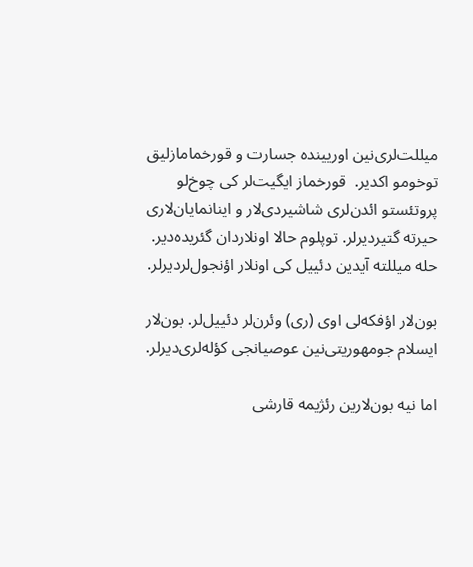میللت‌لری‌نین اوریینده جسارت و قورخمامازلیق توخومو اکدیر.  قورخماز ایگیت‌لر کی چوخ‌لو پروتئستو ائدن‌لری شاشیردی‌لار و اینانمایان‌لاری حیرته گتیردیرلر. توپلوم حالا اونلاردان گئریده‌دیر. حله میللته آیدین دئییل کی اونلار اؤنجول‌لردیرلر.

بون‌لار اؤفکه‌لی اوی (ری) وئرن‌لر دئییل‌لر. بون‌لار ایسلام جومهوریتی‌نین عوصیانجی کؤله‌لری‌دیرلر.

اما نیه بون‌لارین رئژیمه قارشی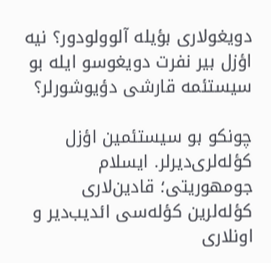دویغولاری بؤیله آلوو‌لودور؟ نیه اؤزل بیر نفرت دویغوسو ایله بو سیستئمه قارشی دؤیوشورلر؟

چونکو بو سیستئمین اؤزل کؤله‌لری‌دیرلر. ایسلام جومهوریتی؛ قادین‌لاری کؤله‌لرین کؤله‌سی ائدیب‌دیر و اونلاری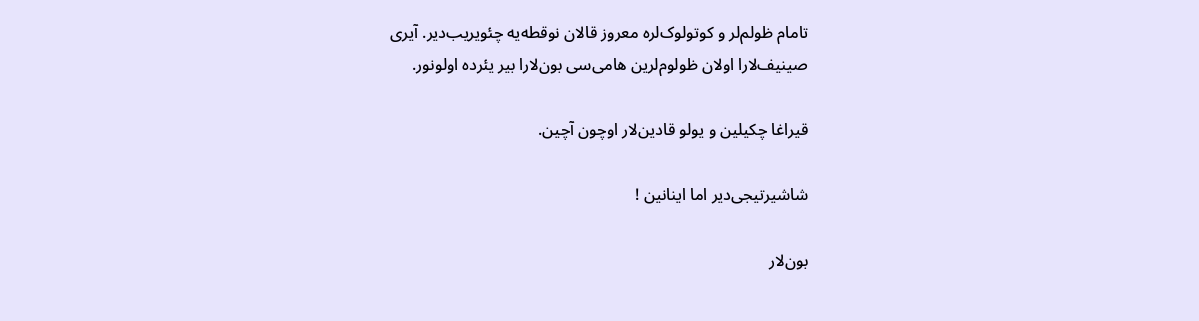تامام ظولم‌لر و کوتولوک‌لره معروز قالان نوقطه‌یه چئویریب‌دیر. آیری صینیف‌لارا اولان ظولوم‌لرین هامی‌سی بون‌لارا بیر یئرده اولونور.

قیراغا چکیلین و یولو قادین‌لار اوچون آچین.

شاشیرتیجی‌دیر اما اینانین !

بون‌لار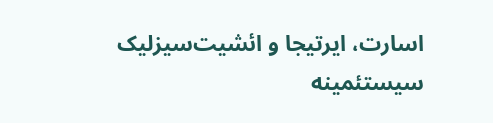اسارت، ایرتیجا و ائشیت‌سیزلیک سیستئمینه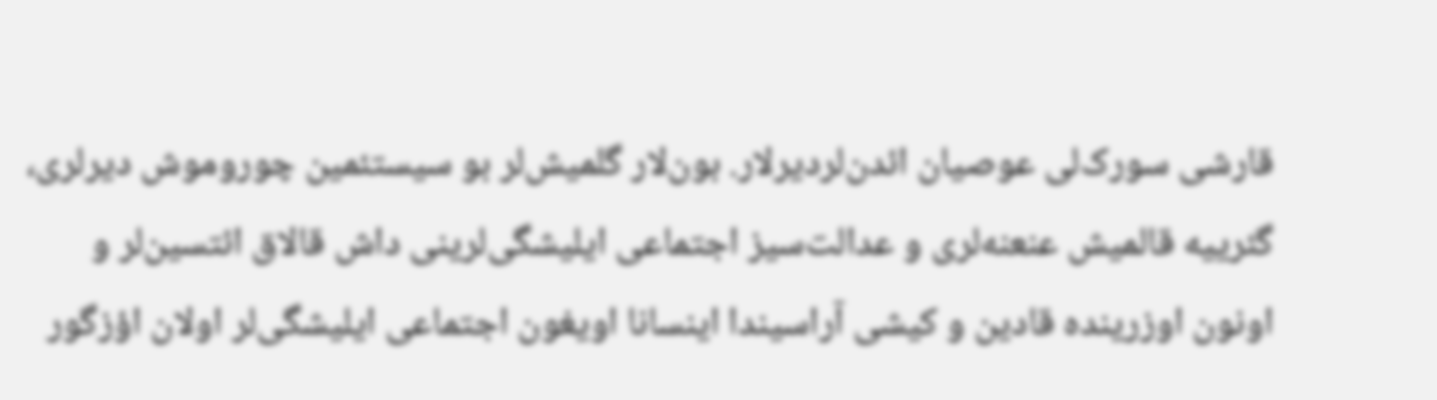قارشی سورک‌لی عوصیان ائدن‌لردیرلار. بون‌لار گلمیش‌لر بو سیستئمین چوروموش دیرلری، گئرییه قالمیش عنعنه‌لری و عدالت‌سیز اجتماعی ایلیشگی‌لرینی داش قالاق ائتسین‌لر و اونون اوزرینده قادین و کیشی آراسیندا اینسانا اویغون اجتماعی ایلیشگی‌لر اولان اؤزگور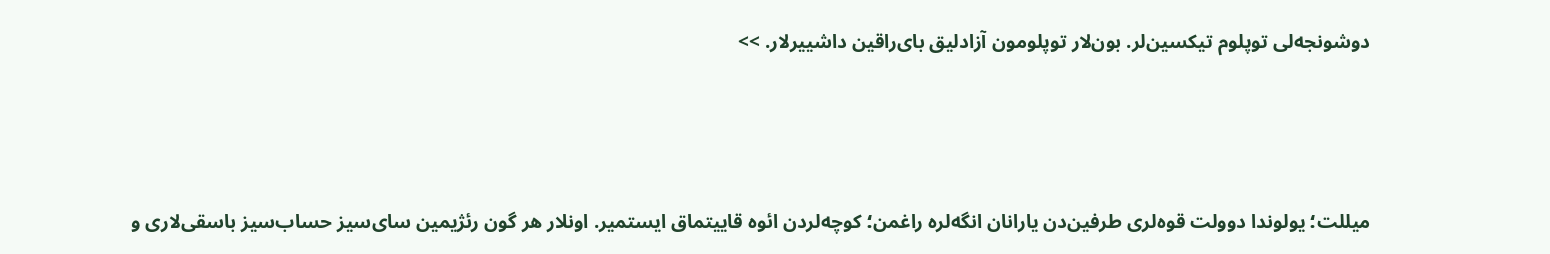دوشونجه‌لی توپلوم تیکسین‌لر. بون‌لار توپلومون آزادلیق بای‌راقین داشییرلار. >>



میللت؛ یولوندا دوولت قوه‌لری طرفین‌دن یارانان انگه‌لره راغمن؛ کوچه‌لردن ائوه قاییتماق ایستمیر. اونلار هر گون رئژیمین سای‌سیز حساب‌سیز باسقی‌لاری و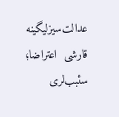عدالت‌سیزلیگینه قارشی  اعتراضا؛ سئبب‌لری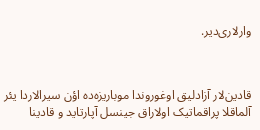وارلاری‌دیر.



قادین‌لار آزادلیق اوغوروندا موباریزه‌ده اؤن سیرا‌لاردا یئر آلماقلا پراقماتیک اولا‌راق جینسل آپارتاید و قادینا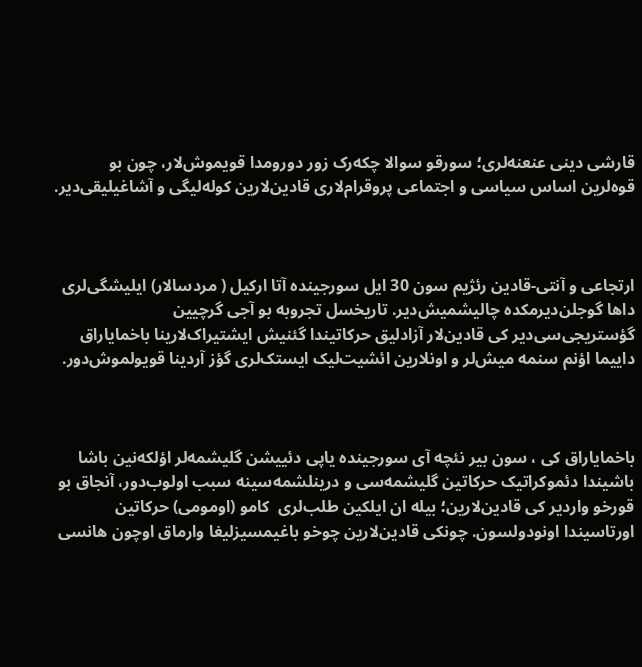قارشی دینی عنعنه‌لری؛ سورقو سوالا چکه‌رک زور دورومدا قویموش‌لار، چون بو قوه‌لرین اساس سیاسی و اجتماعی پروقرام‌لاری قادین‌لارین کوله‌لیگی و آشاغیلیقی‌دیر.



ارتجاعی و آنتی-قادین رئژیم سون 30 ایل سورجینده آتا ارکیل ( مردسا‌لار) ایلیشگی‌لری داها گوجلن‌دیرمکده چالیشمیش‌دیر. تاریخسل تجروبه بو آجی گرچیین  گؤستریجی‌سی‌دیر کی قادین‌لار آزادلیق حرکاتیندا گئنیش ایشتیراک‌لارینا باخمایا‌راق داییما اؤنم سنمه میش‌لر و اونلارین ائشیت‌لیک ایستک‌لری گؤز آردینا قویولموش‌دور.



باخمایاراق کی ، سون بیر نئچه آی سورجینده یاپی دئییشن گلیشمه‌لر اؤلکه‌نین باشا باشیندا دئموکراتیک حرکاتین گلیشمه‌سی و درینلشمه‌سینه سبب اولوب‌دور، آنجاق بو قورخو واردیر کی قادین‌لارین؛ بیله ان ایلکین طلب‌لری  کامو (اومومی) حرکاتین اورتاسیندا اونودولسون. چونکی قادین‌لارین چوخو باغیمسیزلیغا وارماق اوچون هانسی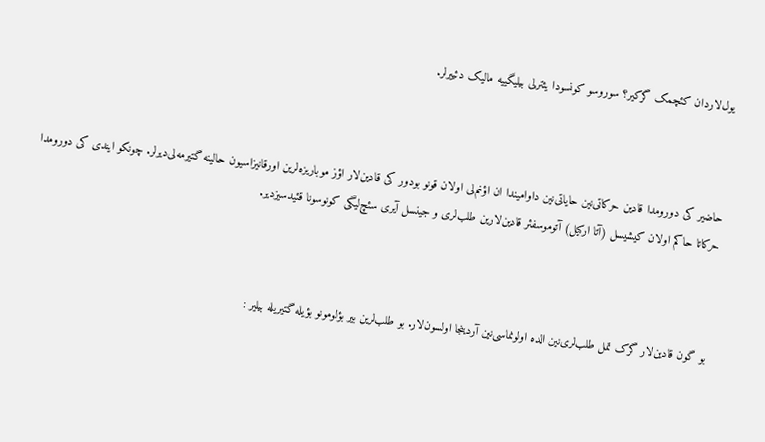یول‌لاردان کئچمک گرکیر؟ سوروسو کونسودا یئترلی بیلیگییه مالیک دئییرلر.



حاضیر کی دورومدا قادین حرکاتی‌نین حایاتی‌نین داوامیندا ان اؤنم‌لی اولان قونو بودور کی قادین‌لار اؤز موباریزه‌لرین اورقانیزاسیون حالینه گتیرمه‌لی‌دیرلر. چونکو ایندی کی دورومدا  حرکاتا حاکم اولان کیشیسل (آتا ارکیل) آتوموسفئر قادین‌لارین طلب‌لری و جینسل آیری سئچ‌لیگی کونوسونا قئیدسیزدیر.



بو گون قادین‌لار گرک تمل طلب‌لری‌نین الده اولونماسی‌نین آردینجا اولسون‌لار. بو طلب‌لرین بیر بؤلومونو بؤیله گتیریله بیلیر :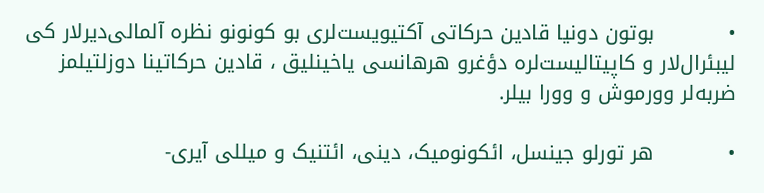•           بوتون دونیا قادین حرکاتی آکتیویست‌لری بو کونونو نظره آلما‌لی‌دیرلار کی لیبئرال‌لار و کاپیتالیست‌لره دؤغرو هرهانسی یاخینلیق ، قادین حرکاتینا دوزلتیلمز ضربه‌لر وورموش و وورا بیلر.

•           هر تورلو جینسل، ائکونومیک، دینی، ائتنیک و میللی آیری-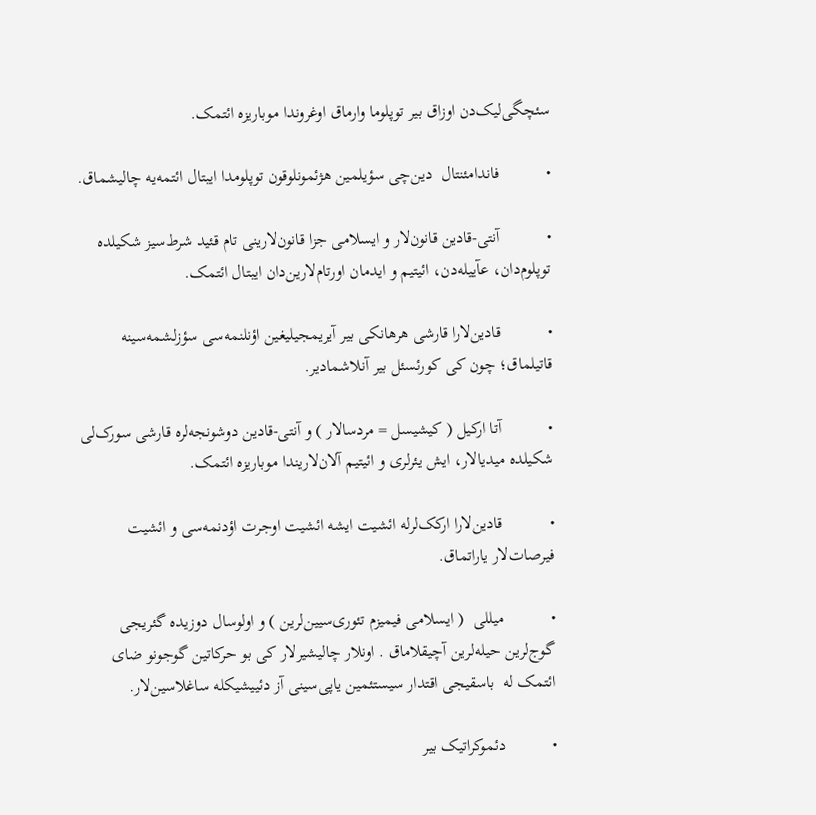سئچگی‌لیک‌دن اوزاق بیر توپلوما وارماق اوغروندا موباریزه ائتمک.

•           فاندامئنتال  دین‌چی سؤیلمین هژئمونلوقون توپلومدا ایبتال ائتمه‌یه چالیشماق.

•           آنتی-قادین قانون‌لار و ایسلامی جزا قانون‌لارینی تام قئید شرط‌سیز شکیلده توپلوم‌دان، عآییله‌دن، ائیتیم و ایدمان اورتام‌لارین‌دان ایبتال ائتمک.

•           قادین‌لارا قارشی هرهانکی بیر آیریمجیلیغین اؤنلنمه‌سی سؤزلشمه‌سینه قاتیلماق؛ چون کی کورئسئل بیر آنلاشما‌دیر.

•           آتا ارکیل ( کیشیسل = مردسا‌لار ) و آنتی-قادین دوشونجه‌لره قارشی سورک‌لی شکیلده میدیا‌لار، ایش یئرلری و ائیتیم آلان‌لاریندا موباریزه ائتمک.

•           قادین‌لارا ارکک‌لرله ائشیت ایشه ائشیت اوجرت اؤدنمه‌سی و ائشیت فیرصات‌لار یاراتماق.

•           میللی  ( ایسلامی فیمیزم تئوری‌سیین‌لرین ) و اولوسال دوزیده گئریجی گوج‌لرین حیله‌لرین آچیقلاماق . اونلار چالیشیرلار کی بو حرکاتین گوجونو ضای ائتمک له  باسقیجی اقتدار سیستئمین یاپی‌سینی آز دئییشیکله ساغلاسین‌لار.

•           دئموکراتیک بیر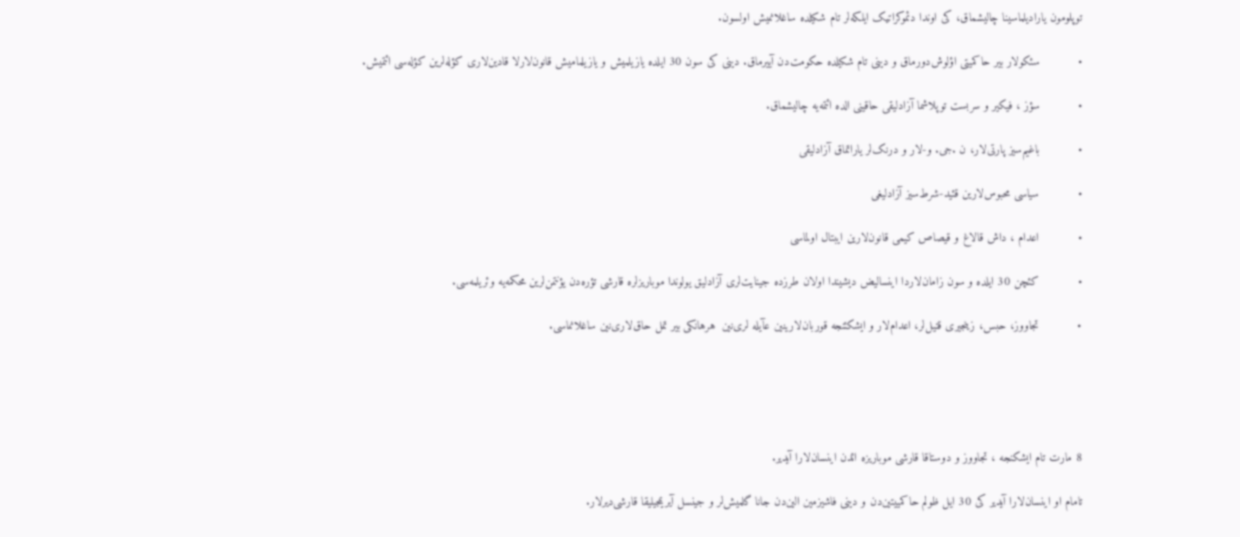توپلومون یارادیلماسینا چالیشماق، کی اوندا دئموکراتیک ایلکه‌لر تام شکیلده ساغلانمیش اولسون.

•           سئکولار بیر حاکمیتی اؤلوش‌دورماق و دینی تام شکیلده حکومت‌دن آییرماق. دینی کی سون 30 ایلده یازیلمیش و یازیلمامیش قانون‌لارلا قادین‌لاری کؤله‌لرین کؤله‌سی ائتمیش.

•           سؤز ، فیکیر و سربست توپلاشما آزادلیقی حاقینی الده ائتمه‌یه چالیشماق.

•           باغیم‌سیز پارتی‌لار، ن .جی. و-لار و درنک‌لر یاراتماق آزادلیقی

•           سیاسی محبوس‌لارین قئید-شرط‌سیز آزادلیغی

•           اعدام ، داش قالاغ و قیصاص کیمی قانون‌لارین ایبتال اولماسی

•           کئچن 30 ایلده و سون زامان‌لاردا اینسا‌لیض دیشیندا اولان طرزده جینایت‌لری آزادلیق یولوندا موباریزلره قارشی تؤره‌دن یؤنتمن‌لرین محکمه‌یه وئریلمه‌سی.

•           تجاووز، حبس، زینجیری قتیل‌لر، اعدام‌لار و ایشکئنجه قوربان‌لارینین عآیله ‌لری‌نین  هرهانکی بیر تمل حاق‌لاری‌نین ساغلانماسی.





8 مارت تام ایشکنجه ، تجاووز و دوستاقا قارشی موباریزه ائدن اینسان‌لارا آیدیر.

تامام او اینسان‌لارا آیدیر کی 30 ایل ظولم حاکمییتین‌دن و دینی فاشیزمین الین‌دن جانا گلمیش‌لر و جینسل آیریمجیلیقا قارشی‌دیرلار.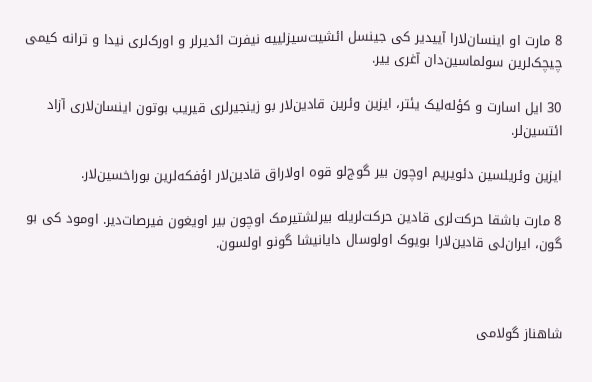8 مارت او اینسان‌لارا آییدیر کی جینسل ائشیت‌سیزلییه نیفرت ائدیرلر و اورک‌لری نیدا و ترانه کیمی چیچک‌لرین سولماسین‌دان آغری ییر.

30 ایل اسارت و کؤله‌لیک یئتر، ایزین وئرین قادین‌لار بو زینجیرلری قیریب بوتون اینسان‌لاری آزاد ائتسین‌لر.

ایزین وئریلسین دئویریم اوچون بیر گوج‌لو قوه اولا‌راق قادین‌لار اؤفکه‌لرین بوراخسین‌لار.

8 مارت باشقا حرکت‌لری قادین حرکت‌لریله بیرلشتیرمک اوچون بیر اویغون فیرصات‌دیر. اومود کی بو گون، ایران‌لی قادین‌لارا بویوک اولوسال دایانیشا گونو اولسون.



شاهناز گولامی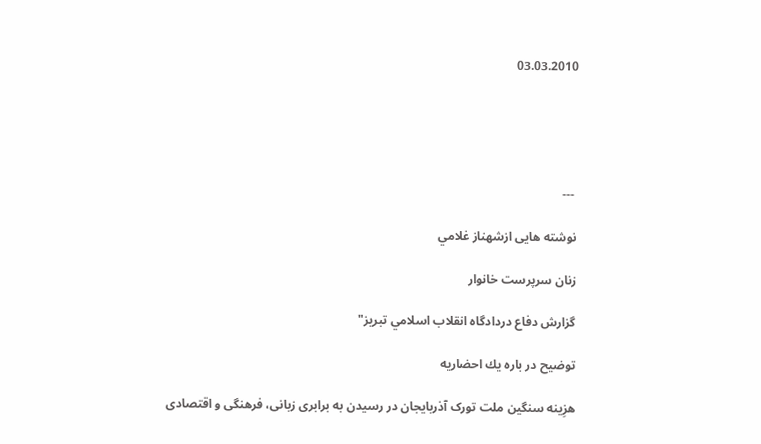03.03.2010





 ---

نوشته هایی ازشهناز غلامي

زنان سرپرست خانوار

گزارش دفاع دردادگاه انقلاب اسلامي تبريز"

توضيح در باره يك احضاريه

هزِينه سنگين ملت تورک آذربايجان در رسيدن به برابری زبانی، فرهنگی و اقتصادی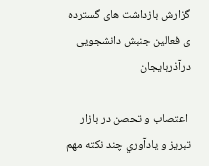گزارش بازداشت های گسترده ی فعالین جنبش دانشجویی درآذربایجان

 اعتصاب و تحصن در بازار تبريز و يادآوري چند نكته مهم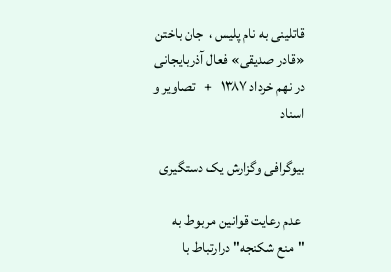قاتلینی به نام پلیس ،  جان باختن «قادر صدیقی» فعال آذربایجانی در نهم خرداد ۱۳۸۷   +   تصاویر و اسناد

بیوگرافی وگزارش یک دستگیری

 عدم رعایت قوانين مربوط به "منع شكنجه" درارتباط با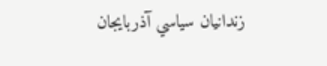زندانيان سياسي آذربايجان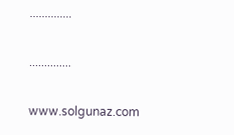..............

..............

www.solgunaz.com